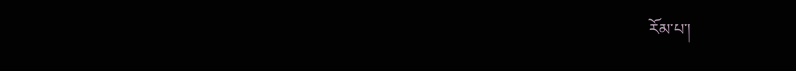རོམ་པ་།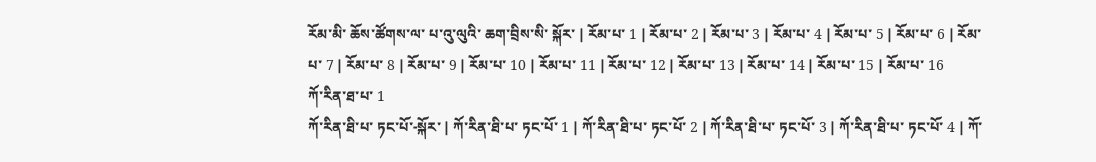རོམ་མི་ ཆོས་ཚོགས་ལ་ པ་འུ་ལུའི་ ཆག་བྲིས་སི་ སྐོར་ | རོམ་པ་ 1 | རོམ་པ་ 2 | རོམ་པ་ 3 | རོམ་པ་ 4 | རོམ་པ་ 5 | རོམ་པ་ 6 | རོམ་པ་ 7 | རོམ་པ་ 8 | རོམ་པ་ 9 | རོམ་པ་ 10 | རོམ་པ་ 11 | རོམ་པ་ 12 | རོམ་པ་ 13 | རོམ་པ་ 14 | རོམ་པ་ 15 | རོམ་པ་ 16
ཀོ་རིན་ཐ་པ་ 1
ཀོ་རིན་ཐི་པ་ ཏང་པོ་-སྐོར་ | ཀོ་རིན་ཐི་པ་ ཏང་པོ་ 1 | ཀོ་རིན་ཐི་པ་ ཏང་པོ་ 2 | ཀོ་རིན་ཐི་པ་ ཏང་པོ་ 3 | ཀོ་རིན་ཐི་པ་ ཏང་པོ་ 4 | ཀོ་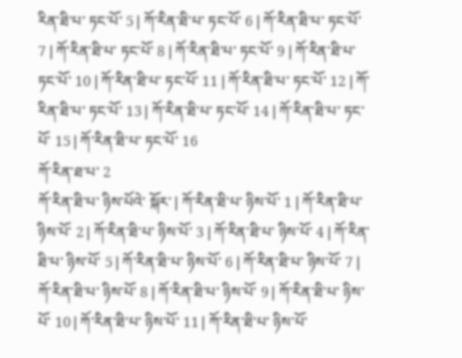རིན་ཐི་པ་ ཏང་པོ་ 5 | ཀོ་རིན་ཐི་པ་ ཏང་པོ་ 6 | ཀོ་རིན་ཐི་པ་ ཏང་པོ་ 7 | ཀོ་རིན་ཐི་པ་ ཏང་པོ་ 8 | ཀོ་རིན་ཐི་པ་ ཏང་པོ་ 9 | ཀོ་རིན་ཐི་པ་ ཏང་པོ་ 10 | ཀོ་རིན་ཐི་པ་ ཏང་པོ་ 11 | ཀོ་རིན་ཐི་པ་ ཏང་པོ་ 12 | ཀོ་རིན་ཐི་པ་ ཏང་པོ་ 13 | ཀོ་རིན་ཐི་པ་ ཏང་པོ་ 14 | ཀོ་རིན་ཐི་པ་ ཏང་པོ་ 15 | ཀོ་རིན་ཐི་པ་ ཏང་པོ་ 16
ཀོ་རིན་ཐ་པ་ 2
ཀོ་རིན་ཐི་པ་ ཉིས་པོའེ་ སྐོར་ | ཀོ་རིན་ཐི་པ་ ཉིས་པོ་ 1 | ཀོ་རིན་ཐི་པ་ ཉིས་པོ་ 2 | ཀོ་རིན་ཐི་པ་ ཉིས་པོ་ 3 | ཀོ་རིན་ཐི་པ་ ཉིས་པོ་ 4 | ཀོ་རིན་ཐི་པ་ ཉིས་པོ་ 5 | ཀོ་རིན་ཐི་པ་ ཉིས་པོ་ 6 | ཀོ་རིན་ཐི་པ་ ཉིས་པོ་ 7 | ཀོ་རིན་ཐི་པ་ ཉིས་པོ་ 8 | ཀོ་རིན་ཐི་པ་ ཉིས་པོ་ 9 | ཀོ་རིན་ཐི་པ་ ཉིས་པོ་ 10 | ཀོ་རིན་ཐི་པ་ ཉིས་པོ་ 11 | ཀོ་རིན་ཐི་པ་ ཉིས་པོ་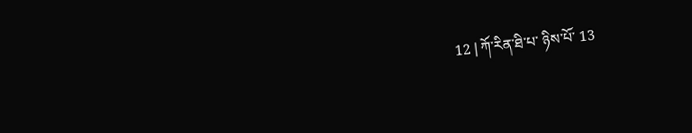12 | ཀོ་རིན་ཐི་པ་ ཉིས་པོ་ 13